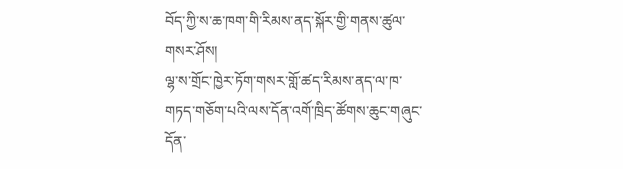བོད་ཀྱི་ས་ཆ་ཁག་གི་རིམས་ནད་སྐོར་གྱི་གནས་ཚུལ་གསར་ཤོས།
ལྷ་ས་གྲོང་ཁྱེར་ཏོག་གསར་གློ་ཚད་རིམས་ནད་ལ་ཁ་གཏད་གཅོག་པའི་ལས་དོན་འགོ་ཁྲིད་ཚོགས་ཆུང་གཞུང་དོན་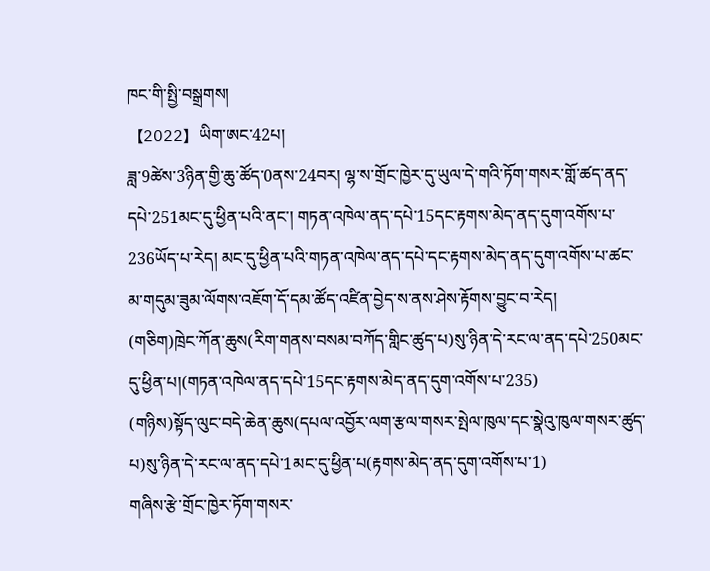ཁང་གི་སྤྱི་བསྒྲགས།
【2022】ཡིག་ཨང་42པ།
ཟླ་9ཚེས་3ཉིན་གྱི་ཆུ་ཚོད་0ནས་24བར། ལྷ་ས་གྲོང་ཁྱེར་དུ་ཡུལ་དེ་གའི་ཏོག་གསར་གློ་ཚད་ནད་དཔེ་251མང་དུ་ཕྱིན་པའི་ནང་། གཏན་འཁེལ་ནད་དཔེ་15དང་རྟགས་མེད་ནད་དུག་འགོས་པ་236ཡོད་པ་རེད། མང་དུ་ཕྱིན་པའི་གཏན་འཁེལ་ནད་དཔེ་དང་རྟགས་མེད་ནད་དུག་འགོས་པ་ཚང་མ་གདུམ་ཟུམ་ལོགས་འཇོག་དོ་དམ་ཚོད་འཛིན་བྱེད་ས་ནས་ཤེས་རྟོགས་བྱུང་བ་རེད།
(གཅིག)ཁྲེང་ཀོན་ཆུས(རིག་གནས་བསམ་བཀོད་གླིང་ཚུད་པ)སུ་ཉིན་དེ་རང་ལ་ནད་དཔེ་250མང་དུ་ཕྱིན་པ།(གཏན་འཁེལ་ནད་དཔེ་15དང་རྟགས་མེད་ནད་དུག་འགོས་པ་235)
(གཉིས)སྟོད་ལུང་བདེ་ཆེན་ཆུས(དཔལ་འབྱོར་ལག་རྩལ་གསར་སྤེལ་ཁུལ་དང་སྣེའུ་ཁུལ་གསར་ཚུད་པ)སུ་ཉིན་དེ་རང་ལ་ནད་དཔེ་1མང་དུ་ཕྱིན་པ(རྟགས་མེད་ནད་དུག་འགོས་པ་1)
གཞིས་རྩེ་གྲོང་ཁྱེར་ཏོག་གསར་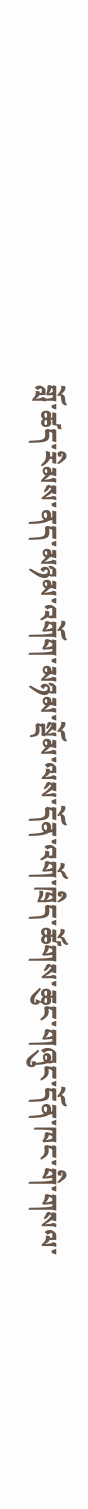གློ་ཚད་རིམས་ནད་མཉམ་འགོག་མཉམ་སྡོམ་ལས་དོན་འགོ་ཁྲིད་ཚོགས་ཆུང་གཞུང་དོན་ཁང་གི་གསལ་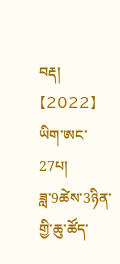བརྡ།
【2022】ཡིག་ཨང་27པ།
ཟླ་9ཚེས་3ཉིན་གྱི་ཆུ་ཚོད་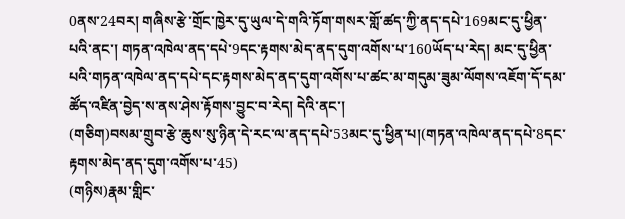0ནས་24བར། གཞིས་རྩེ་གྲོང་ཁྱེར་དུ་ཡུལ་དེ་གའི་ཏོག་གསར་གློ་ཚད་ཀྱི་ནད་དཔེ་169མང་དུ་ཕྱིན་པའི་ནང་། གཏན་འཁེལ་ནད་དཔེ་9དང་རྟགས་མེད་ནད་དུག་འགོས་པ་160ཡོད་པ་རེད། མང་དུ་ཕྱིན་པའི་གཏན་འཁེལ་ནད་དཔེ་དང་རྟགས་མེད་ནད་དུག་འགོས་པ་ཚང་མ་གདུམ་ཟུམ་ལོགས་འཇོག་དོ་དམ་ཚོད་འཛིན་བྱེད་ས་ནས་ཤེས་རྟོགས་བྱུང་བ་རེད། དེའི་ནང་།
(གཅིག)བསམ་གྲུབ་རྩེ་ཆུས་སུ་ཉིན་དེ་རང་ལ་ནད་དཔེ་53མང་དུ་ཕྱིན་པ།(གཏན་འཁེལ་ནད་དཔེ་8དང་རྟགས་མེད་ནད་དུག་འགོས་པ་45)
(གཉིས)རྣམ་གླིང་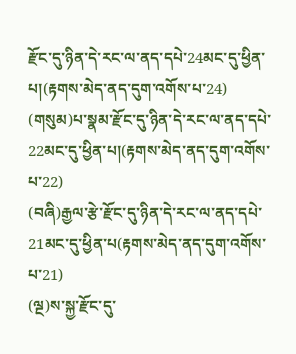རྫོང་དུ་ཉིན་དེ་རང་ལ་ནད་དཔེ་24མང་དུ་ཕྱིན་པ།(རྟགས་མེད་ནད་དུག་འགོས་པ་24)
(གསུམ)པ་སྣམ་རྫོང་དུ་ཉིན་དེ་རང་ལ་ནད་དཔེ་22མང་དུ་ཕྱིན་པ།(རྟགས་མེད་ནད་དུག་འགོས་པ་22)
(བཞི)རྒྱལ་རྩེ་རྫོང་དུ་ཉིན་དེ་རང་ལ་ནད་དཔེ་21མང་དུ་ཕྱིན་པ(རྟགས་མེད་ནད་དུག་འགོས་པ་21)
(ལྔ)ས་སྐྱ་རྫོང་དུ་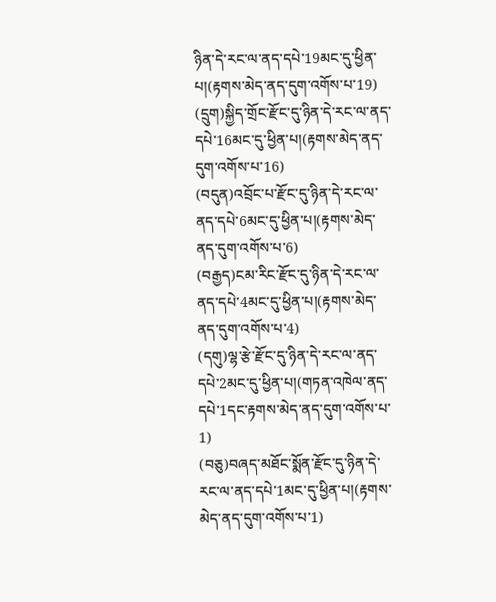ཉིན་དེ་རང་ལ་ནད་དཔེ་19མང་དུ་ཕྱིན་པ།(རྟགས་མེད་ནད་དུག་འགོས་པ་19)
(དྲུག)སྐྱིད་གྲོང་རྫོང་དུ་ཉིན་དེ་རང་ལ་ནད་དཔེ་16མང་དུ་ཕྱིན་པ།(རྟགས་མེད་ནད་དུག་འགོས་པ་16)
(བདུན)འབྲོང་པ་རྫོང་དུ་ཉིན་དེ་རང་ལ་ནད་དཔེ་6མང་དུ་ཕྱིན་པ།(རྟགས་མེད་ནད་དུག་འགོས་པ་6)
(བརྒྱད)ངམ་རིང་རྫོང་དུ་ཉིན་དེ་རང་ལ་ནད་དཔེ་4མང་དུ་ཕྱིན་པ།(རྟགས་མེད་ནད་དུག་འགོས་པ་4)
(དགུ)ལྷ་རྩེ་རྫོང་དུ་ཉིན་དེ་རང་ལ་ནད་དཔེ་2མང་དུ་ཕྱིན་པ།(གཏན་འཁེལ་ནད་དཔེ་1དང་རྟགས་མེད་ནད་དུག་འགོས་པ་1)
(བཅུ)བཞད་མཐོང་སྨོན་རྫོང་དུ་ཉིན་དེ་རང་ལ་ནད་དཔེ་1མང་དུ་ཕྱིན་པ།(རྟགས་མེད་ནད་དུག་འགོས་པ་1)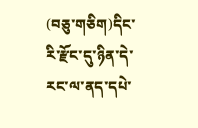(བཅུ་གཅིག)དིང་རི་རྫོང་དུ་ཉིན་དེ་རང་ལ་ནད་དཔེ་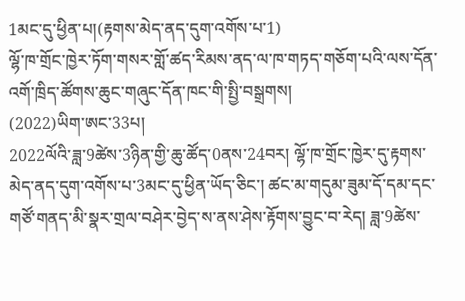1མང་དུ་ཕྱིན་པ།(རྟགས་མེད་ནད་དུག་འགོས་པ་1)
ལྷོ་ཁ་གྲོང་ཁྱེར་ཏོག་གསར་གློ་ཚད་རིམས་ནད་ལ་ཁ་གཏད་གཅོག་པའི་ལས་དོན་འགོ་ཁྲིད་ཚོགས་ཆུང་གཞུང་དོན་ཁང་གི་སྤྱི་བསྒྲགས།
(2022)ཡིག་ཨང་33པ།
2022ལོའི་ཟླ་9ཚེས་3ཉིན་གྱི་ཆུ་ཚོད་0ནས་24བར། ལྷོ་ཁ་གྲོང་ཁྱེར་དུ་རྟགས་མེད་ནད་དུག་འགོས་པ་3མང་དུ་ཕྱིན་ཡོད་ཅིང་། ཚང་མ་གདུམ་ཟུམ་དོ་དམ་དང་གཙོ་གནད་མི་སྣར་གྲལ་བཤེར་བྱེད་ས་ནས་ཤེས་རྟོགས་བྱུང་བ་རེད། ཟླ་9ཚེས་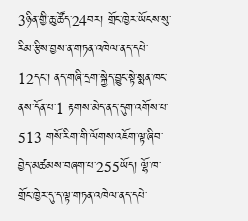3ཉིན་གྱི་ཆུ་ཚོད་24བར། གྲོང་ཁྱེར་ཡོངས་སུ་རིམ་རྩིས་བྱས་ན་གཏན་འཁེལ་ནད་དཔེ་12དང་། ནད་གཞི་དྲག་སྐྱེད་བྱུང་སྟེ་སྨན་ཁང་ནས་དོན་པ་1 རྟགས་མེད་ནད་དུག་འགོས་པ་513 གསོ་རིག་གི་ལོགས་འཇོག་ལྟ་ཞིབ་བྱེད་མཚམས་བཞག་པ་255ཡོད། ལྷོ་ཁ་གྲོང་ཁྱེར་དུ་ད་ལྟ་གཏན་འཁེལ་ནད་དཔེ་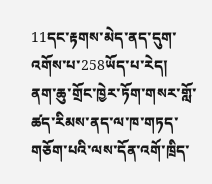11དང་རྟགས་མེད་ནད་དུག་འགོས་པ་258ཡོད་པ་རེད།
ནག་ཆུ་གྲོང་ཁྱེར་ཏོག་གསར་གློ་ཚད་རིམས་ནད་ལ་ཁ་གཏད་གཅོག་པའི་ལས་དོན་འགོ་ཁྲིད་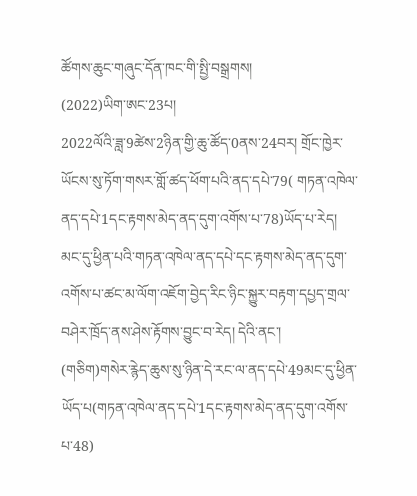ཚོགས་ཆུང་གཞུང་དོན་ཁང་གི་སྤྱི་བསྒྲགས།
(2022)ཡིག་ཨང་23པ།
2022ལོའི་ཟླ་9ཚེས་2ཉིན་གྱི་ཆུ་ཚོད་0ནས་24བར། གྲོང་ཁྱེར་ཡོངས་སུ་ཏོག་གསར་གློ་ཚད་ཕོག་པའི་ནད་དཔེ་79( གཏན་འཁེལ་ནད་དཔེ་1དང་རྟགས་མེད་ནད་དུག་འགོས་པ་78)ཡོད་པ་རེད། མང་དུ་ཕྱིན་པའི་གཏན་འཁེལ་ནད་དཔེ་དང་རྟགས་མེད་ནད་དུག་འགོས་པ་ཚང་མ་ལོག་འཇོག་བྱེད་རིང་ཉིང་སྐྱུར་བརྟག་དཔྱད་གྲལ་བཤེར་ཁྲོད་ནས་ཤེས་རྟོགས་བྱུང་བ་རེད། དེའི་ནང་།
(གཅིག)གསེར་རྙེད་ཆུས་སུ་ཉིན་དེ་རང་ལ་ནད་དཔེ་49མང་དུ་ཕྱིན་ཡོད་པ(གཏན་འཁེལ་ནད་དཔེ་1དང་རྟགས་མེད་ནད་དུག་འགོས་པ་48)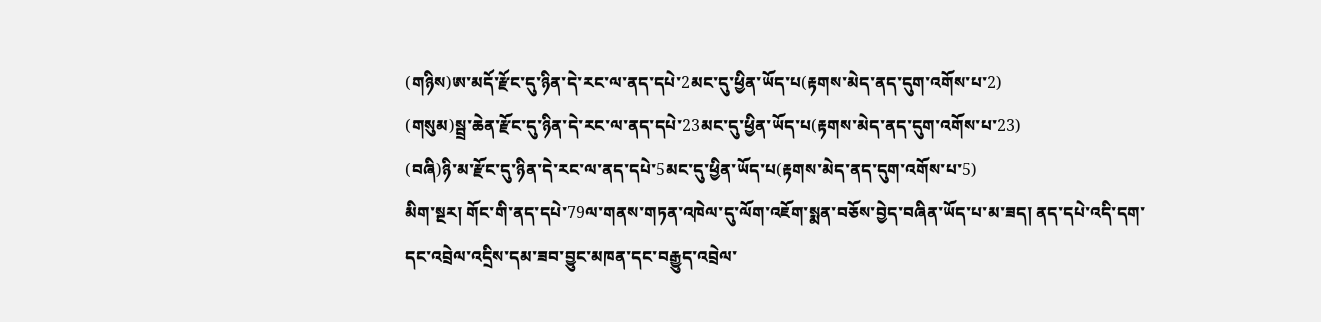(གཉིས)ཨ་མདོ་རྫོང་དུ་ཉིན་དེ་རང་ལ་ནད་དཔེ་2མང་དུ་ཕྱིན་ཡོད་པ(རྟགས་མེད་ནད་དུག་འགོས་པ་2)
(གསུམ)སྦྲ་ཆེན་རྫོང་དུ་ཉིན་དེ་རང་ལ་ནད་དཔེ་23མང་དུ་ཕྱིན་ཡོད་པ(རྟགས་མེད་ནད་དུག་འགོས་པ་23)
(བཞི)ཉི་མ་རྫོང་དུ་ཉིན་དེ་རང་ལ་ནད་དཔེ་5མང་དུ་ཕྱིན་ཡོད་པ(རྟགས་མེད་ནད་དུག་འགོས་པ་5)
མིག་སྔར། གོང་གི་ནད་དཔེ་79ལ་གནས་གཏན་འཁེལ་དུ་ལོག་འཇོག་སྨན་བཅོས་བྱེད་བཞིན་ཡོད་པ་མ་ཟད། ནད་དཔེ་འདི་དག་དང་འབྲེལ་འདྲིས་དམ་ཟབ་བྱུང་མཁན་དང་བརྒྱུད་འབྲེལ་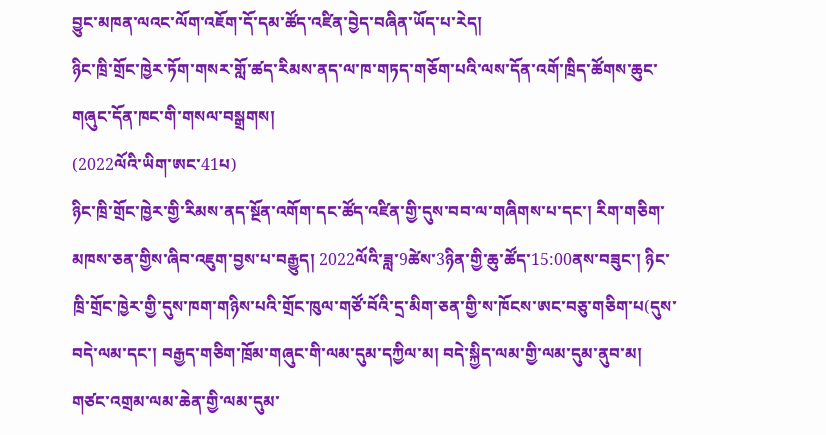བྱུང་མཁན་ལའང་ལོག་འཇོག་དོ་དམ་ཚོད་འཛིན་བྱེད་བཞིན་ཡོད་པ་རེད།
ཉིང་ཁྲི་གྲོང་ཁྱེར་ཏོག་གསར་གློ་ཚད་རིམས་ནད་ལ་ཁ་གཏད་གཅོག་པའི་ལས་དོན་འགོ་ཁྲིད་ཚོགས་ཆུང་གཞུང་དོན་ཁང་གི་གསལ་བསྒྲགས།
(2022ལོའི་ཡིག་ཨང་41པ)
ཉིང་ཁྲི་གྲོང་ཁྱེར་གྱི་རིམས་ནད་སྔོན་འགོག་དང་ཚོད་འཛིན་གྱི་དུས་བབ་ལ་གཞིགས་པ་དང་། རིག་གཅིག་མཁས་ཅན་གྱིས་ཞིབ་འཇུག་བྱས་པ་བརྒྱུད། 2022ལོའི་ཟླ་9ཚེས་3ཉིན་གྱི་ཆུ་ཚོད་15:00ནས་བཟུང་། ཉིང་ཁྲི་གྲོང་ཁྱེར་གྱི་དུས་ཁག་གཉིས་པའི་གྲོང་ཁུལ་གཙོ་བོའི་དྲ་མིག་ཅན་གྱི་ས་ཁོངས་ཨང་བཅུ་གཅིག་པ(དུས་བདེ་ལམ་དང་། བརྒྱད་གཅིག་ཁྲོམ་གཞུང་གི་ལམ་དུམ་དཀྱིལ་མ། བདེ་སྐྱིད་ལམ་གྱི་ལམ་དུམ་ནུབ་མ། གཙང་འགྲམ་ལམ་ཆེན་གྱི་ལམ་དུམ་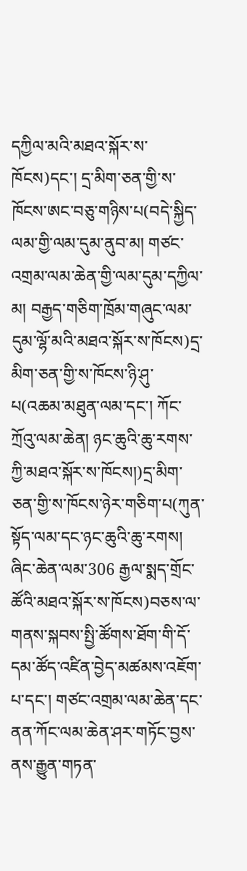དཀྱིལ་མའི་མཐའ་སྐོར་ས་ཁོངས)དང་། དྲ་མིག་ཅན་གྱི་ས་ཁོངས་ཨང་བཅུ་གཉིས་པ(བདེ་སྐྱིད་ལམ་གྱི་ལམ་དུམ་ནུབ་མ། གཙང་འགྲམ་ལམ་ཆེན་གྱི་ལམ་དུམ་དཀྱིལ་མ། བརྒྱད་གཅིག་ཁྲོམ་གཞུང་ལམ་དུམ་ལྷོ་མའི་མཐའ་སྐོར་ས་ཁོངས)དྲ་མིག་ཅན་གྱི་ས་ཁོངས་ཉི་ཤུ་པ(འཆམ་མཐུན་ལམ་དང་། ཀོང་ཀྲོའུ་ལམ་ཆེན། ཉང་ཆུའི་ཆུ་རགས་ཀྱི་མཐའ་སྐོར་ས་ཁོངས།)དྲ་མིག་ཅན་གྱི་ས་ཁོངས་ཉེར་གཅིག་པ(ཀུན་སྟོད་ལམ་དང་ཉང་ཆུའི་ཆུ་རགས། ཞིང་ཆེན་ལམ་306 རྒྱལ་སྨད་གྲོང་ཚོའི་མཐའ་སྐོར་ས་ཁོངས)བཅས་ལ་གནས་སྐབས་སྤྱི་ཚོགས་ཐོག་གི་དོ་དམ་ཚོད་འཛིན་བྱེད་མཚམས་འཇོག་པ་དང་། གཙང་འགྲམ་ལམ་ཆེན་དང་ནན་ཀོང་ལམ་ཆེན་ཤར་གཏོང་བྱས་ནས་རྒྱུན་གཏན་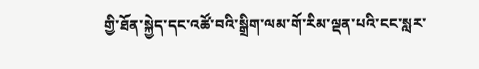གྱི་ཐོན་སྐྱེད་དང་འཚོ་བའི་སྒྲིག་ལམ་གོ་རིམ་ལྡན་པའི་ངང་སླར་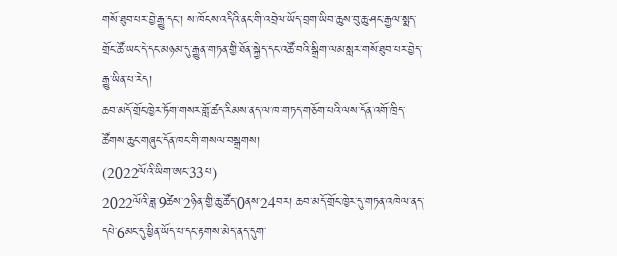གསོ་ཐུབ་པར་བྱེ་རྒྱུ་དང་། ས་ཁོངས་འདིའི་ནང་གི་འབྲེལ་ཡོད་བྲག་ཡིབ་ཆུས་བུ་ཆུ་ཤང་རྒྱལ་སྨད་གྲོང་ཚོ་ཡང་དེ་དང་མཉམ་དུ་རྒྱུན་གཏན་གྱི་ཐོན་སྐྱེད་དང་འཚོ་བའི་སྒྲིག་ལམ་སླར་གསོ་ཐུབ་པར་བྱེད་རྒྱུ་ཡིན་པ་རེད།
ཆབ་མདོ་གྲོང་ཁྱེར་ཏོག་གསར་གློ་ཚད་རིམས་ནད་ལ་ཁ་གཏད་གཅོག་པའི་ལས་དོན་འགོ་ཁྲིད་ཚོགས་ཆུང་གཞུང་དོན་ཁང་གི་གསལ་བསྒྲགས།
(2022ལོའི་ཡིག་ཨང་33པ)
2022ལོའི་ཟླ་9ཚེས་2ཉིན་གྱི་ཆུ་ཚོད་0ནས་24བར། ཆབ་མདོ་གྲོང་ཁྱེར་དུ་གཏན་འཁེལ་ནད་དཔེ་6མང་དུ་ཕྱིན་ཡོད་པ་དང་རྟགས་མེད་ནད་དུག་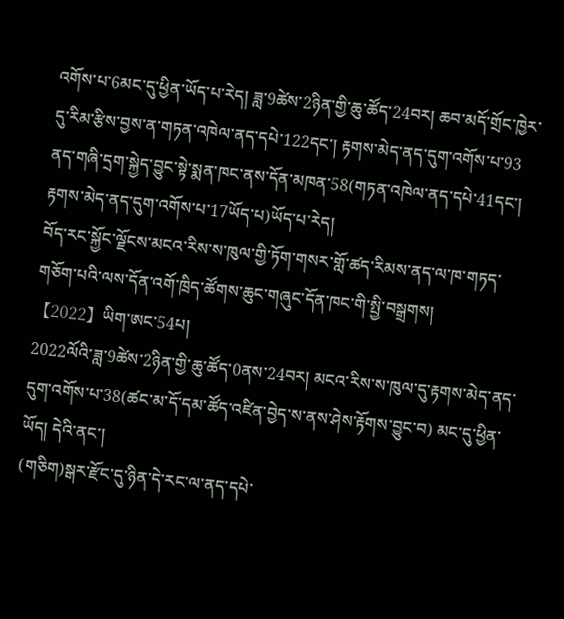འགོས་པ་6མང་དུ་ཕྱིན་ཡོད་པ་རེད། ཟླ་9ཚེས་2ཉིན་གྱི་ཆུ་ཚོད་24བར། ཆབ་མདོ་གྲོང་ཁྱེར་དུ་རིམ་རྩིས་བྱས་ན་གཏན་འཁེལ་ནད་དཔེ་122དང་། རྟགས་མེད་ནད་དུག་འགོས་པ་93 ནད་གཞི་དྲག་སྐྱེད་བྱུང་སྟེ་སྨན་ཁང་ནས་དོན་མཁན་58(གཏན་འཁེལ་ནད་དཔེ་41དང་། རྟགས་མེད་ནད་དུག་འགོས་པ་17ཡོད་པ)ཡོད་པ་རེད།
བོད་རང་སྐྱོང་ལྗོངས་མངའ་རིས་ས་ཁུལ་གྱི་ཏོག་གསར་གློ་ཚད་རིམས་ནད་ལ་ཁ་གཏད་གཅོག་པའི་ལས་དོན་འགོ་ཁྲིད་ཚོགས་ཆུང་གཞུང་དོན་ཁང་གི་སྤྱི་བསྒྲགས།
【2022】ཡིག་ཨང་54པ།
2022ལོའི་ཟླ་9ཚེས་2ཉིན་གྱི་ཆུ་ཚོད་0ནས་24བར། མངའ་རིས་ས་ཁུལ་དུ་རྟགས་མེད་ནད་དུག་འགོས་པ་38(ཚང་མ་དོ་དམ་ཚོད་འཛིན་བྱེད་ས་ནས་ཤེས་རྟོགས་བྱུང་བ) མང་དུ་ཕྱིན་ཡོད། དེའི་ནང་།
(གཅིག)སྒར་རྫོང་དུ་ཉིན་དེ་རང་ལ་ནད་དཔེ་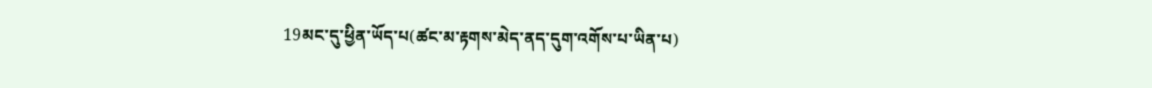19མང་དུ་ཕྱིན་ཡོད་པ(ཚང་མ་རྟགས་མེད་ནད་དུག་འགོས་པ་ཡིན་པ)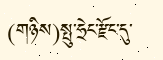(གཉིས)སྤུ་ཧྲེང་རྫོང་དུ་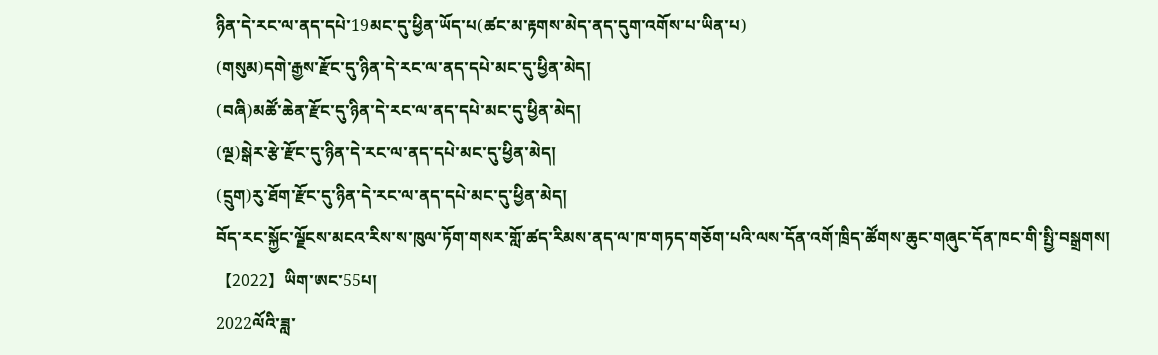ཉིན་དེ་རང་ལ་ནད་དཔེ་19མང་དུ་ཕྱིན་ཡོད་པ(ཚང་མ་རྟགས་མེད་ནད་དུག་འགོས་པ་ཡིན་པ)
(གསུམ)དགེ་རྒྱས་རྫོང་དུ་ཉིན་དེ་རང་ལ་ནད་དཔེ་མང་དུ་ཕྱིན་མེད།
(བཞི)མཚོ་ཆེན་རྫོང་དུ་ཉིན་དེ་རང་ལ་ནད་དཔེ་མང་དུ་ཕྱིན་མེད།
(ལྔ)སྒེར་རྩེ་རྫོང་དུ་ཉིན་དེ་རང་ལ་ནད་དཔེ་མང་དུ་ཕྱིན་མེད།
(དྲུག)རུ་ཐོག་རྫོང་དུ་ཉིན་དེ་རང་ལ་ནད་དཔེ་མང་དུ་ཕྱིན་མེད།
བོད་རང་སྐྱོང་ལྗོངས་མངའ་རིས་ས་ཁུལ་ཏོག་གསར་གློ་ཚད་རིམས་ནད་ལ་ཁ་གཏད་གཅོག་པའི་ལས་དོན་འགོ་ཁྲིད་ཚོགས་ཆུང་གཞུང་དོན་ཁང་གི་སྤྱི་བསྒྲགས།
【2022】ཡིག་ཨང་55པ།
2022ལོའི་ཟླ་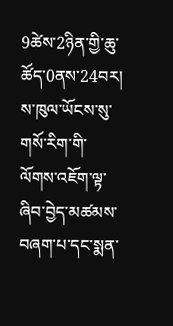9ཚེས་2ཉིན་གྱི་ཆུ་ཚོད་0ནས་24བར། ས་ཁུལ་ཡོངས་སུ་གསོ་རིག་གི་ལོགས་འཇོག་ལྟ་ཞིབ་བྱེད་མཚམས་བཞག་པ་དང་སྨན་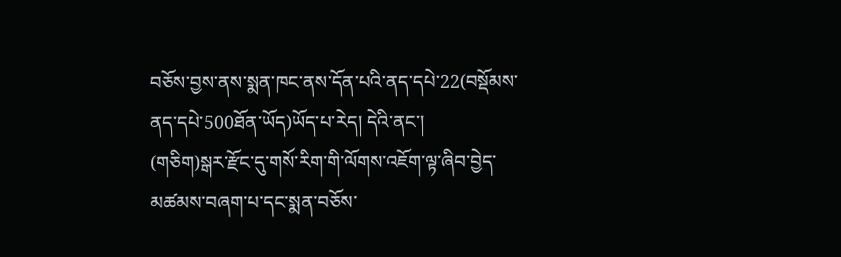བཅོས་བྱས་ནས་སྨན་ཁང་ནས་དོན་པའི་ནད་དཔེ་22(བསྡོམས་ནད་དཔེ་500ཐོན་ཡོད)ཡོད་པ་རེད། དེའི་ནང་།
(གཅིག)སྒར་རྫོང་དུ་གསོ་རིག་གི་ལོགས་འཇོག་ལྟ་ཞིབ་བྱེད་མཚམས་བཞག་པ་དང་སྨན་བཅོས་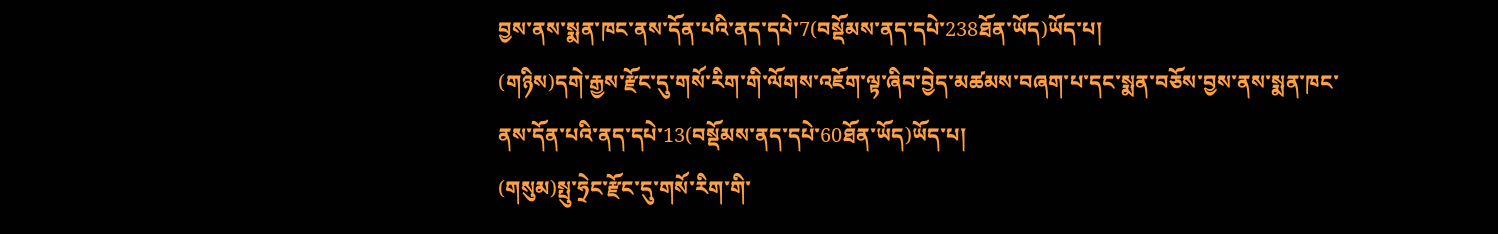བྱས་ནས་སྨན་ཁང་ནས་དོན་པའི་ནད་དཔེ་7(བསྡོམས་ནད་དཔེ་238ཐོན་ཡོད)ཡོད་པ།
(གཉིས)དགེ་རྒྱས་རྫོང་དུ་གསོ་རིག་གི་ལོགས་འཇོག་ལྟ་ཞིབ་བྱེད་མཚམས་བཞག་པ་དང་སྨན་བཅོས་བྱས་ནས་སྨན་ཁང་ནས་དོན་པའི་ནད་དཔེ་13(བསྡོམས་ནད་དཔེ་60ཐོན་ཡོད)ཡོད་པ།
(གསུམ)སྤུ་ཧྲེང་རྫོང་དུ་གསོ་རིག་གི་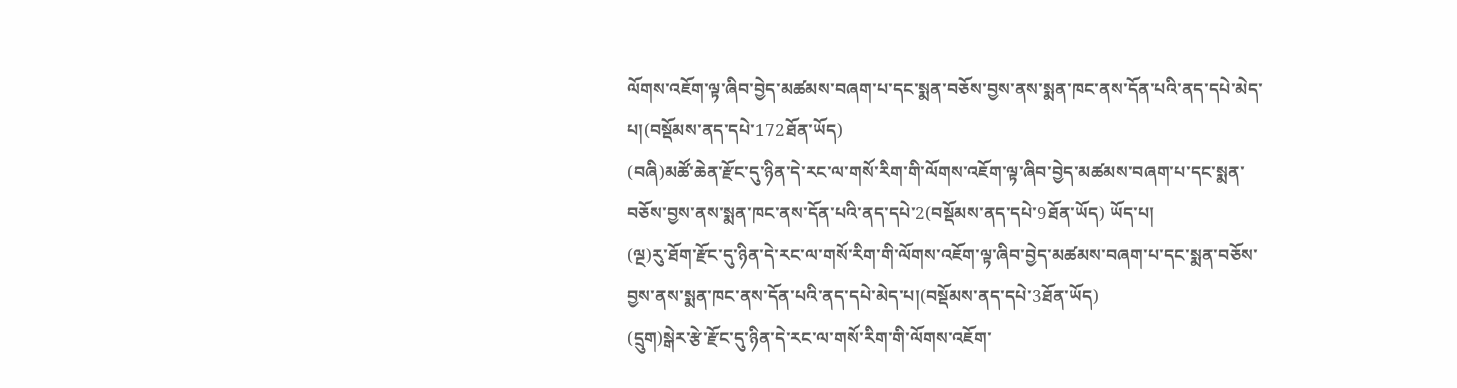ལོགས་འཇོག་ལྟ་ཞིབ་བྱེད་མཚམས་བཞག་པ་དང་སྨན་བཅོས་བྱས་ནས་སྨན་ཁང་ནས་དོན་པའི་ནད་དཔེ་མེད་པ།(བསྡོམས་ནད་དཔེ་172ཐོན་ཡོད)
(བཞི)མཚོ་ཆེན་རྫོང་དུ་ཉིན་དེ་རང་ལ་གསོ་རིག་གི་ལོགས་འཇོག་ལྟ་ཞིབ་བྱེད་མཚམས་བཞག་པ་དང་སྨན་བཅོས་བྱས་ནས་སྨན་ཁང་ནས་དོན་པའི་ནད་དཔེ་2(བསྡོམས་ནད་དཔེ་9ཐོན་ཡོད) ཡོད་པ།
(ལྔ)རུ་ཐོག་རྫོང་དུ་ཉིན་དེ་རང་ལ་གསོ་རིག་གི་ལོགས་འཇོག་ལྟ་ཞིབ་བྱེད་མཚམས་བཞག་པ་དང་སྨན་བཅོས་བྱས་ནས་སྨན་ཁང་ནས་དོན་པའི་ནད་དཔེ་མེད་པ།(བསྡོམས་ནད་དཔེ་3ཐོན་ཡོད)
(དྲུག)སྒེར་རྩེ་རྫོང་དུ་ཉིན་དེ་རང་ལ་གསོ་རིག་གི་ལོགས་འཇོག་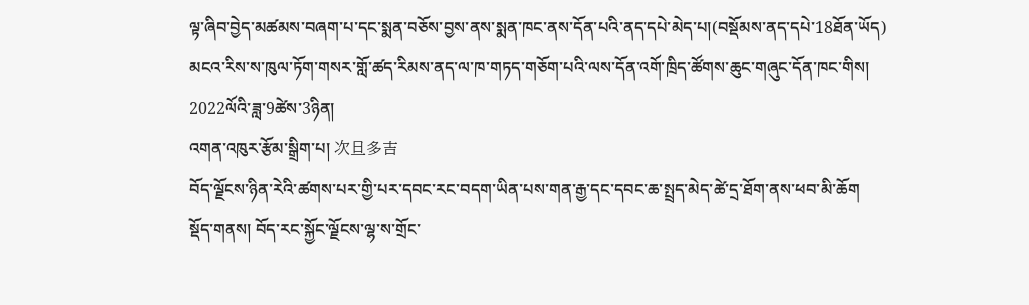ལྟ་ཞིབ་བྱེད་མཚམས་བཞག་པ་དང་སྨན་བཅོས་བྱས་ནས་སྨན་ཁང་ནས་དོན་པའི་ནད་དཔེ་མེད་པ།(བསྡོམས་ནད་དཔེ་18ཐོན་ཡོད)
མངའ་རིས་ས་ཁུལ་ཏོག་གསར་གློ་ཚད་རིམས་ནད་ལ་ཁ་གཏད་གཅོག་པའི་ལས་དོན་འགོ་ཁྲིད་ཚོགས་ཆུང་གཞུང་དོན་ཁང་གིས།
2022ལོའི་ཟླ་9ཚེས་3ཉིན།
འགན་འཁུར་རྩོམ་སྒྲིག་པ། 次旦多吉
བོད་ལྗོངས་ཉིན་རེའི་ཚགས་པར་གྱི་པར་དབང་རང་བདག་ཡིན་པས་གན་རྒྱ་དང་དབང་ཆ་སྤྲད་མེད་ཚེ་དྲ་ཐོག་ནས་ཕབ་མི་ཆོག
སྡོད་གནས། བོད་རང་སྐྱོང་ལྗོངས་ལྷ་ས་གྲོང་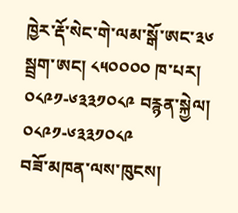ཁྱེར་རྡོ་སེང་གེ་ལམ་སྒོ་ཨང་༣༦ སྦྲག་ཨང། ༨༥༠༠༠༠ ཁ་པར། ༠༨༩༡-༦༣༣༡༠༨༩ བརྙན་སྐྱེལ། ༠༨༩༡-༦༣༣༡༠༨༩
བཟོ་མཁན་ལས་ཁུངས།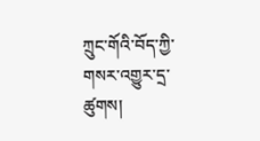ཀྲུང་གོའི་བོད་ཀྱི་གསར་འགྱུར་དྲ་ཚུགས།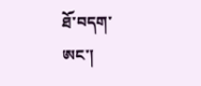ཐོ་བདག་ཨང་།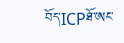བོད་ICPཐོ་ཨང་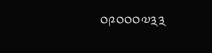༠༩༠༠༠༧༣༣